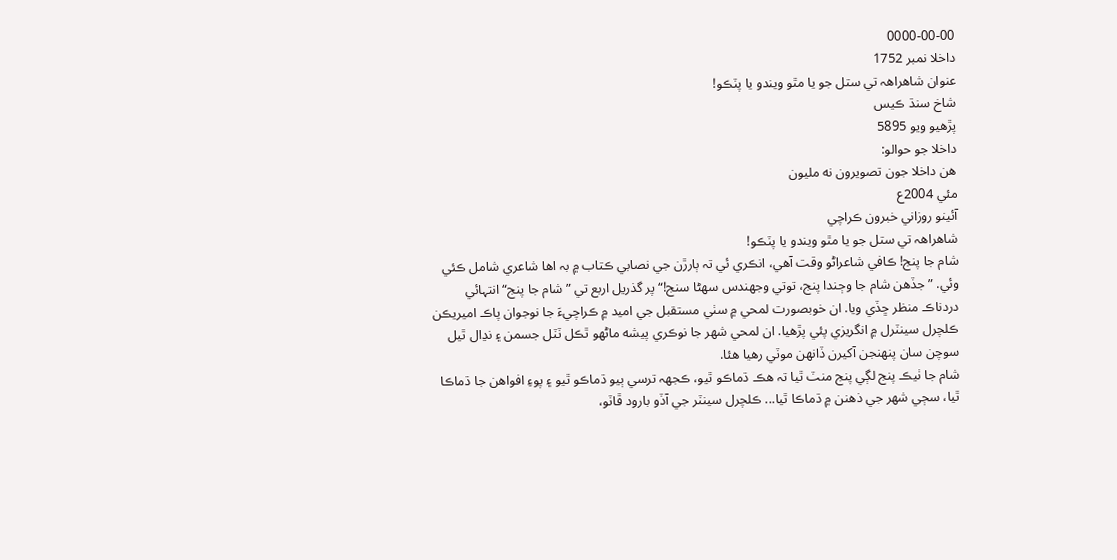0000-00-00
داخلا نمبر 1752
عنوان شاهراھہ تي ستل جو يا مٿو ويندو يا پٽڪو!
شاخ سنڌ ڪيس
پڙهيو ويو 5895
داخلا جو حوالو:
هن داخلا جون تصويرون نه مليون
مئي 2004ع
آئينو روزاني خبرون ڪراچي
شاهراھہ تي ستل جو يا مٿو ويندو يا پٽڪو!
شام جا پنج! ڪافي شاعراڻو وقت آهي، انڪري ئي تہ ٻارڙن جي نصابي ڪتاب ۾ بہ اها شاعري شامل ڪئي وئي. ”جڏهن شام جا وڄندا پنج، توتي وجهندس سهڻا سنج!“ پر گذريل اربع تي ”شام جا پنج“ انتہائي دردناڪ منظر ڇڏي ويا. ان خوبصورت لمحي ۾ سٺي مستقبل جي اميد ۾ ڪراچيءَ جا نوجوان پاڪ اميريڪن ڪلچرل سينٽرل ۾ انگريزي پئي پڙهيا. ان لمحي شهر جا نوڪري پيشه ماڻهو ٿڪل ٽٽل جسمن ۽ نڍال ٿيل سوچن سان پنھنجن آکيرن ڏانھن موٽي رهيا هئا.
شام جا ٺيڪ پنج لڳي پنج منٽ ٿيا تہ هڪ ڌماڪو ٿيو، ڪجھہ ترسي ٻيو ڌماڪو ٿيو ۽ پوءِ افواهن جا ڌماڪا ٿيا، سڄي شهر جي ذهنن ۾ ڌماڪا ٿيا... ڪلچرل سينٽر جي آڏو بارود ڦاٽو،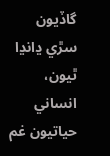گاڏيون سڙي ڍانڍا ٿيون، انساني حياتيون غم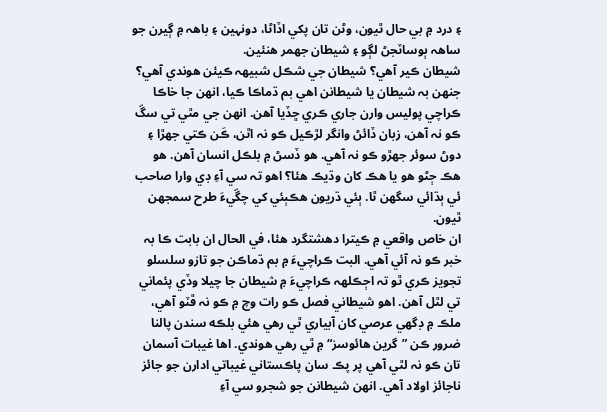۽ درد ۾ بي حال ٿيون، وڻن تان پکي اڏاڻا، دونہين ۽ باھہ ۾ ڳيرن جو ساھہ ٻوساٽجڻ لڳو ۽ شيطان جهمر هنئين.
شيطان ڪير آهي؟ شيطان جي شڪل شبيھہ ڪيئن هوندي آهي؟ جنھن بہ شيطان يا شيطانن اهي بم ڌماڪا ڪيا، انھن جا خاڪا ڪراچي پوليس وارن جاري ڪري ڇڏيا آهن. انھن جي مٿي تي سڱ ڪو نہ آهن، زبان ڏائڻ وانگر لڙڪيل ڪو نہ اٿن، ڪَن ڪتي جھڙا ۽ دوڻ سوئر جھڙو ڪو نہ آهي. هو ڏسڻ ۾ بلڪل انسان آهن. هو هڪ ڄڻو هو يا هڪ کان وڌيڪ هئا؟ اهو تہ سي آءِ ڊي وارا صاحب ئي ٻڌائي سگهن ٿا. ٻئي ڌريون هڪٻئي کي چڱيءَ طرح سمجهن ٿيون.
ان خاص واقعي ۾ ڪيترا دهشتگرد هئا، في الحال ان بابت ڪا بہ خبر ڪو نہ آئي آهي. البت ڪراچيءَ ۾ بم ڌماڪن جو تازو سلسلو تجويز ڪري ٿو تہ اڄڪلھہ ڪراچيءَ ۾ شيطان جا چيلا وڏي پئماني تي لٿل آهن. اهو شيطاني فصل ڪو رات وچ ۾ ڪو نہ ڦٽو آهي، ملڪ ۾ ڊگهي عرصي کان آبياري ٿي رهي هئي بلڪه سندن پالنا ضرور ڪن ”گرين هائوسز“ ۾ ٿي رهي هوندي. اها غيبات آسمان تان ڪو نہ لٿي آهي پر پڪ سان پاڪستاني غيباتي ادارن جو جائز ناجائز اولاد آهي. انھن شيطانن جو شجرو سي آءِ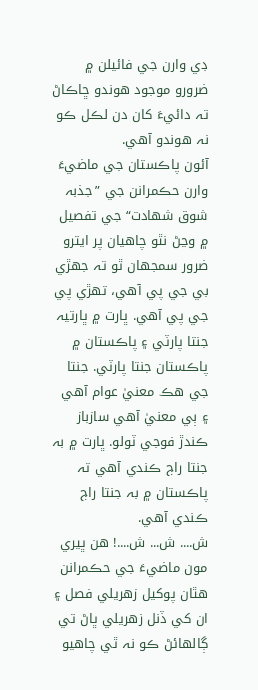ڊي وارن جي فائيلن ۾ ضرورو موجود هوندو ڇاڪاڻ تہ دائيءَ کان دن لڪل ڪو نہ هوندو آهي.
آئون پاڪستان جي ماضيءَ وارن حڪمرانن جي ”جذبہ شوق شهادت“ جي تفصيل ۾ وڃڻ نٿو چاهيان پر ايترو ضرور سمجهان ٿو تہ جھڙي بي جي پي آهي، تھڙي پي جي پي آهي. ڀارت ۾ ڀارتيہ جنتا پارٽي ۽ پاڪستان ۾ پاڪستان جنتا پارٽي. جنتا جي هڪ معنيٰ عوام آهي ۽ ٻي معنيٰ آهي سازباز ڪندڙ فوجي ٽولو. ڀارت ۾ بہ جنتا راڄ ڪندي آهي تہ پاڪستان ۾ بہ جنتا راڄ ڪندي آهي.
ش.... ش... ش....! هن ڀيري مون ماضيءَ جي حڪمرانن هٿان پوکيل زهريلي فصل ۽ ان کي ڏنل زهريلي ڀاڻ تي ڳالهائڻ ڪو نہ ٿي چاهيو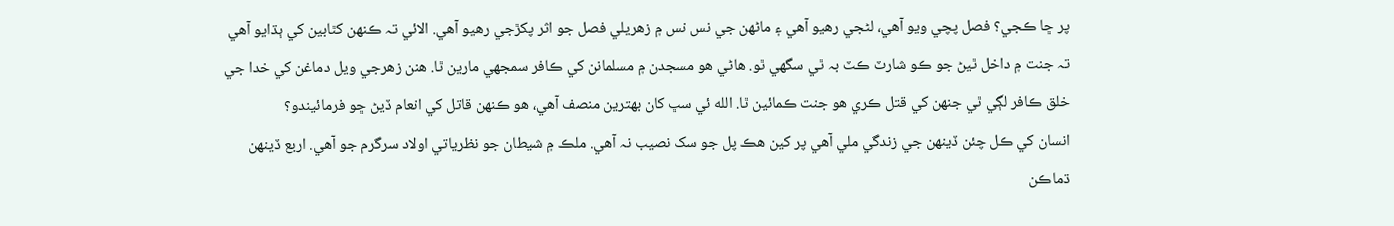پر ڇا ڪجي؟ فصل پچي ويو آهي، لڻجي رهيو آهي ۽ ماڻهن جي نس نس ۾ زهريلي فصل جو اثر پکڙجي رهيو آهي. الائي تہ ڪنھن کٿابين کي ٻڌايو آهي تہ جنت ۾ داخل ٿيڻ جو ڪو شارٽ ڪٽ بہ ٿي سگهي ٿو. هاڻي هو مسجدن ۾ مسلمانن کي ڪافر سمجهي مارين ٿا. هنن زهرجي ويل دماغن کي خدا جي خلق ڪافر لڳي ٿي جنھن کي قتل ڪري هو جنت ڪمائين ٿا. الله ئي سڀ کان بھترين منصف آهي، هو ڪنھن قاتل کي انعام ڏيڻ ڇو فرمائيندو؟
انسان کي ڪل چئن ڏينھن جي زندگي ملي آهي پر کين هڪ پل جو سک نصيب نہ آهي. ملڪ ۾ شيطان جو نظرياتي اولاد سرگرم جو آهي. اربع ڏينھن ڌماڪن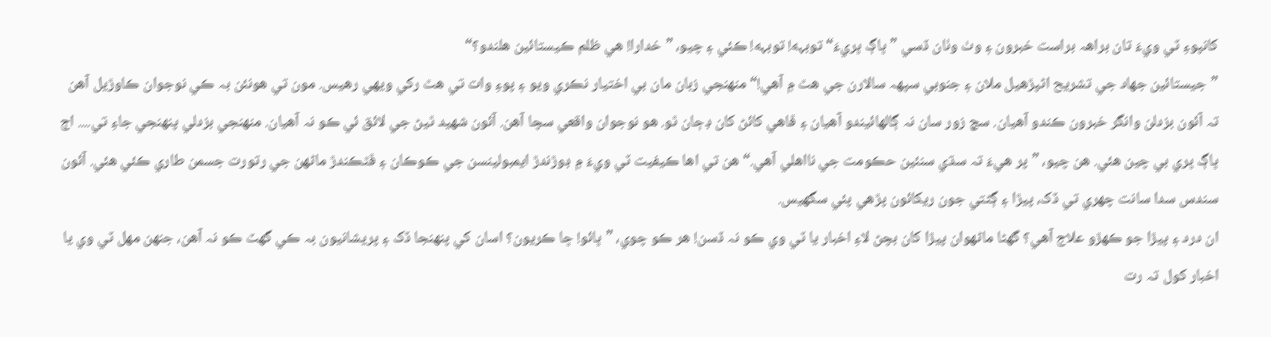کانپوءِ ٽي ويءَ تان براھہ براست خبرون ۽ وٺ وٺان ڏسي ”ڀاڳ ڀريءَ“ توبہه! توبہه! ڪئي ۽ چيو، ”خدارا! هي ظلم ڪيستائين هلندو؟“
”جيستائين جهاد جي تشريح اڻپڙهيل ملان ۽ جنوبي سپھہ سالارن جي هٿ ۾ آهي!“ منھنجي زبان مان بي اختيار نڪري ويو ۽ پوءِ وات تي هٿ رکي ويھي رهيس. مون تي هونئن بہ ڪي نوجوان ڪاوڙيل آهن تہ آئون بزدلن وانگر خبرون ڪندو آهيان. سچ زور سان نہ ڳالهائيندو آهيان ۽ ڦاهي کائڻ کان ڊڄان ٿو. هو نوجوان واقعي سچا آهن. آئون شهيد ٿيڻ جي لائق ئي ڪو نہ آهيان. منھنجي بزدلي پنھنجي جاءِ تي.... اڄ ڀاڳ ڀري بي چين هئي. هن چيو، ”پر هيءَ تہ سڌي سنئين حڪومت جي نااهلي آهي.“ هن تي اها ڪيفيت ٽي ويءَ ۾ ڊوڙندڙ ايمبولينسن جي ڪوڪان ۽ ڦٿڪندڙ ماڻهن جي رتورت جسمن طاري ڪئي هئي. آئون سندس سدا سانت چهري تي ڏک، پيڙا ۽ ڳڻتي جون ريکائون پڙهي پئي سگهيس.
ان درد ۽ پيڙا جو ڪھڙو علاج آهي؟ گهڻا ماڻهوان پيڙا کان بچڻ لاءِ اخبار يا ٽي وي ڪو نہ ڏسن! هر ڪو چوي، ”ڀائو! ڇا ڪريون؟ اسان کي پنھنجا ڏک ۽ پريشانيون بہ ڪي گهٽ ڪو نہ آهن، جنھن مهل ٽي وي يا اخبار کول تہ رت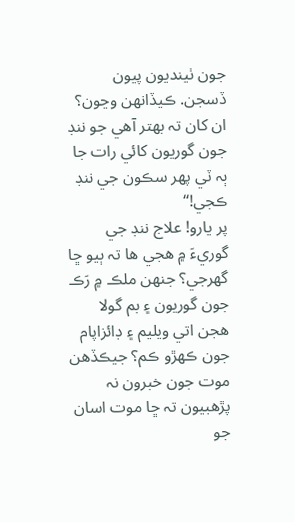جون ٺينديون پيون ڏسجن. ڪيڏانھن وڃون؟ ان کان تہ بھتر آهي جو ننڊ جون گوريون کائي رات جا ٻہ ٽي پھر سڪون جي ننڊ ڪجي!“
پر يارو! علاج ننڊ جي گوريءَ ۾ هجي ها تہ ٻيو ڇا گهرجي؟ جنھن ملڪ ۾ رَڪ جون گوريون ۽ بم گولا هجن اتي ويليم ۽ ڊائزاپام جون ڪھڙو ڪم؟ جيڪڏهن موت جون خبرون نہ پڙهبيون تہ ڇا موت اسان جو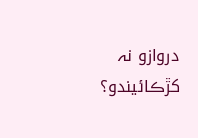دروازو نہ کڙڪائيندو؟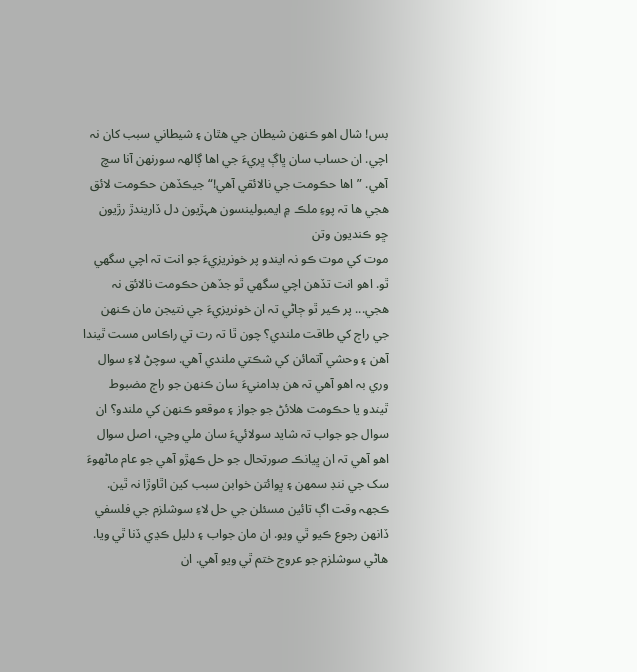بس! شال اهو ڪنھن شيطان جي هٿان ۽ شيطاني سبب کان نہ اچي. ان حساب سان ڀاڳ ڀريءَ جي اها ڳالھہ سورنھن آنا سچ آهي. ”اها حڪومت جي نالائقي آهي!“ جيڪڏهن حڪومت لائق هجي ها تہ پوءِ ملڪ ۾ ايمبولينسون ھہڙيون دل ڏاريندڙ رڙيون ڇو ڪنديون وتن
موت کي موت ڪو نہ ايندو پر خونريزيءَ جو انت تہ اچي سگهي ٿو. اهو انت تڏهن اچي سگهي ٿو جڏهن حڪومت نالائق نہ هجي... پر ڪير ٿو ڄاڻي تہ ان خونريزيءَ جي نتيجن مان ڪنھن جي راڄ کي طاقت ملندي؟ چون ٿا تہ رت تي راڪاس مست ٿيندا آهن ۽ وحشي آتمائن کي شڪتي ملندي آهي. سوچڻ لاءِ سوال وري بہ اهو آهي تہ هن بدامنيءَ سان ڪنھن جو راڄ مضبوط ٿيندو يا حڪومت هلائڻ جو جواز ۽ موقعو ڪنھن کي ملندو؟ ان سوال جو جواب تہ شايد سولائيءَ سان ملي وڃي، اصل سوال اهو آهي تہ ان ڀيانڪ صورتحال جو حل ڪھڙو آهي جو عام ماڻهوءَ سک جي ننڊ سمهن ۽ ڀوائتن خوابن سبب کين اٿاوڙا نہ ٿين.
ڪجھہ وقت اڳ تائين مسئلن جي حل لاءِ سوشلزم جي فلسفي ڏانھن رجوع ڪيو ٿي ويو. ان مان جواب ۽ دليل ڪڍي ڏنا ٿي ويا. هاڻي سوشلزم جو عروج ختم ٿي ويو آهي. ان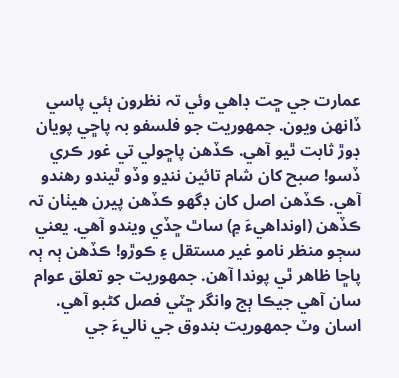عمارت جي ڇت ڊاهي وئي تہ نظرون ٻئي پاسي ڏانھن ويون. جمهوريت جو فلسفو بہ پاڇي پويان ڊوڙ ثابت ٿيو آهي. ڪڏهن پاڇولي تي غور ڪري ڏسو! صبح کان شام تائين ننڍو وڏو ٿيندو رهندو آهي. ڪڏهن اصل کان ڊگهو ڪڏهن پيرن هيٺان تہ ڪڏهن (اونداهيءَ ۾) ساٿ ڇڏي ويندو آهي. يعني سڄو منظر نامو غير مستقل ۽ ڪوڙو! ڪڏهن ٻہ ٻہ پاڇا ظاهر ٿي پوندا آهن. جمهوريت جو تعلق عوام سان آهي جيڪا ٻج وانگر ڇٽي فصل کڻبو آهي. اسان وٽ جمهوريت بندوق جي ناليءَ جي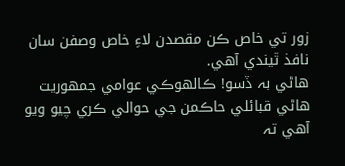زور تي خاص ڪن مقصدن لاءِ خاص وصفن سان نافذ ٿيندي آهي.
هاڻي بہ ڏسو! ڪالهوڪي عوامي جمهوريت هاڻي قبائلي حاڪمن جي حوالي ڪري چيو ويو آهي تہ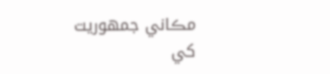مڪاني جمهوريت کي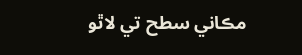مڪاني سطح تي لاٿو